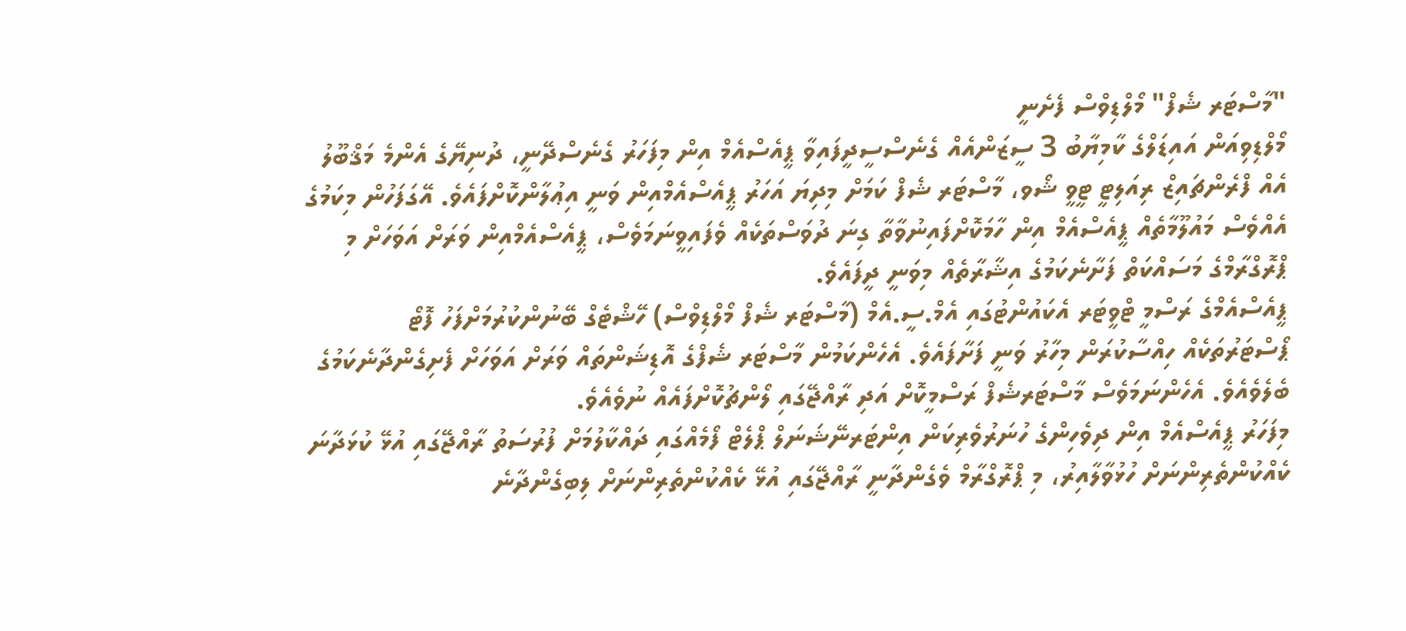"މާސްޓަރ ޝެފް" މޯލްޑިވްސް ފެށެނީ
މޯލްޑިވިއަން އައިޑަލްގެ ކާމިޔާބު 3 ސީޒަންއެއް ގެނެސްސީދީފައިވާ ޕީއެސްއެމް އިން މިފަހަރު ގެނެސްދޭނީ، ދުނިޔޭގެ އެންމެ މަޤްބޫލު އެއް ފްރެންޗައިޒް ރިއަލިޓީ ޓީވީ ޝޯވ، މާސްޓަރ ޝެފް ކަމަށް މިދިޔަ އަހަރު ޕީއެސްއެމްއިން ވަނީ އިޢުލާންކޮށްފައެވެ. އޭގަފަހުން މިކަމުގެ އެއްވެސް މައުލޫމާތެއް ޕީއެސްއެމް އިން ހާމަކޮށްފައިނުވާތާ ގިނަ ދުވަސްތަކެއް ވެފައިވީނަމަވެސް، ޕީއެސްއެމްއިން ވަރަށް އަވަހަށް މި ޕްރޮގްރާމްގެ މަސައްކަތް ފަށާނެކަމުގެ އިޝާރާތެއް މިވަނީ ދީފައެވެ.
ޕީއެސްއެމްގެ ރަސްމީ ޓްވީޓަރ އެކައުންޓުގައި އެމް.ސީ.އެމް (މާސްޓަރ ޝެފް މޯލްޑިވްސް) ހޭޝްޓެގް ބޭނުންކުރުމަށްފަހު ފޮޓޯ ޕޯސްޓަރުތަކެއް ހިއްސާކުރަން މިހާރު ވަނީ ފަށާފައެވެ. އެހެންކަމުން މާސްޓަރ ޝެފްގެ އޮޑިޝަންތައް ވަރަށް އަވަހަށް ފެށިގެންދާނެކަމުގެ ބެލެވެއެވެ. އެހެންނަމަވެސް މާސްޓަރޝެފް ރަސްމީކޮށް އަދި ރާއްޖޭގައި ލޯންޗުކޮށްފައެއް ނުވެއެވެ.
މިފަހަރު ޕީއެސްއެމް އިން ދިވެހިންގެ ހުނަރުވެރިކަން އިންޓަރނޭޝަނަލް ޕްލެޓް ފޯމެއްގައި ދައްކާލުމަށް ފުރުސަތު ރާއްޖޭގައި އުޅޭ ކުޅަދާނަ ކެއްކުންތެރިންނަށް ހުޅުވާލާއިރު، މި ޕްރޮގްރާމް ވެގެންދާނީ ރާއްޖޭގައި އުޅޭ ކެއްކުންތެރިންނަށް ލިބިގެންދާނެ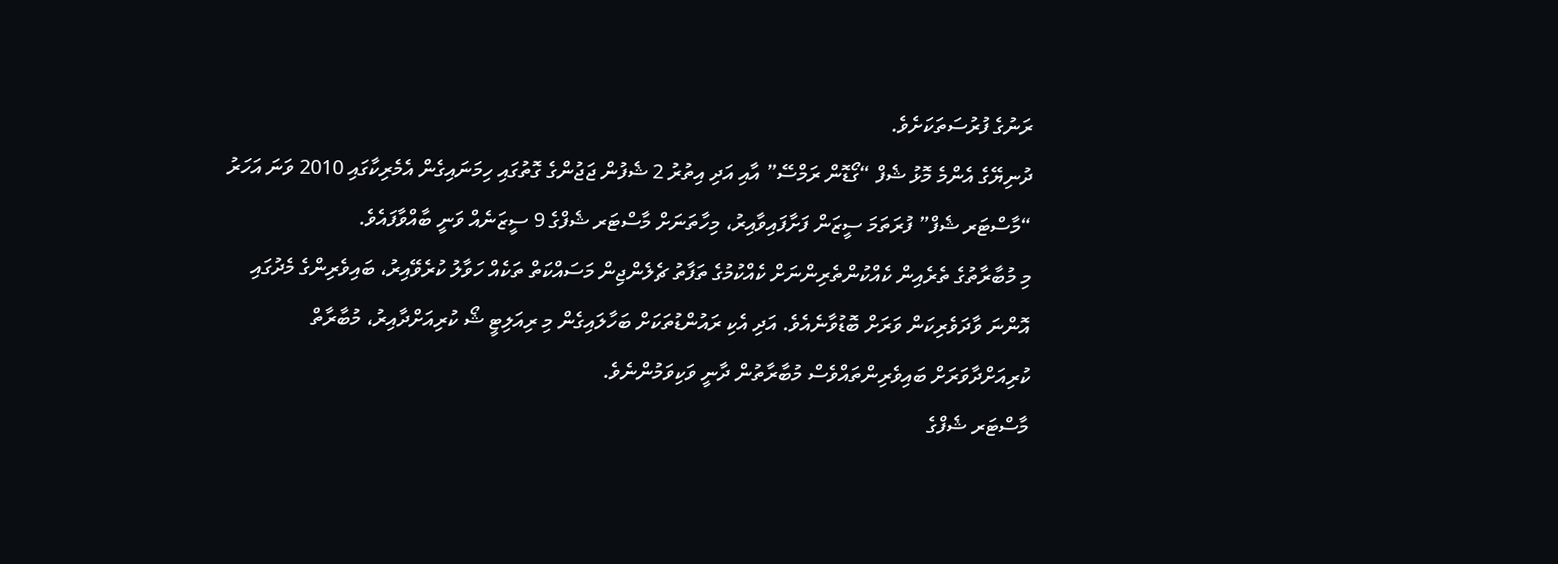ރަނުގެ ފުރުސަތަކަށެވެ.
ދުނިޔޭގެ އެންމެ މޮޅު ޝެފް “ގޯޑޮން ރަމްސޭ” އާއި އަދި އިތުރު 2 ޝެފުން ޖަޖުންގެ ގޮތުގައި ހިމަނައިގެން އެމެރިކާގައި 2010 ވަނަ އަހަރު “މާސްޓަރ ޝެފް” ފުރަތަމަ ސީޒަން ފަށާފައިވާއިރު، މިހާތަނަށް މާސްޓަރ ޝެފްގެ 9 ސީޒަނެއް ވަނީ ބާއްވާފައެވެ.
މި މުބާރާތުގެ ތެރެއިން ކެއްކުންތެރިންނަށް ކެއްކުމުގެ ތަފާތު ޗެލެންޖިން މަސައްކަތް ތަކެއް ހަވާލު ކުރެވޭއިރު، ބައިވެރިންގެ މެދުގައި އޮންނަ ވާދަވެރިކަން ވަރަށް ބޮޑުވާނެއެވެ. އަދި އެކި ރައުންޑުތަކަށް ބަހާލައިގެން މި ރިއަލިޓީ ޝޯ ކުރިއަށްދާއިރު، މުބާރާތް ކުރިއަށްދާވަރަށް ބައިވެރިންތައްވެސް މުބާރާތުން ދާނީ ވަކިވަމުންނެވެ.
މާސްޓަރ ޝެފްގެ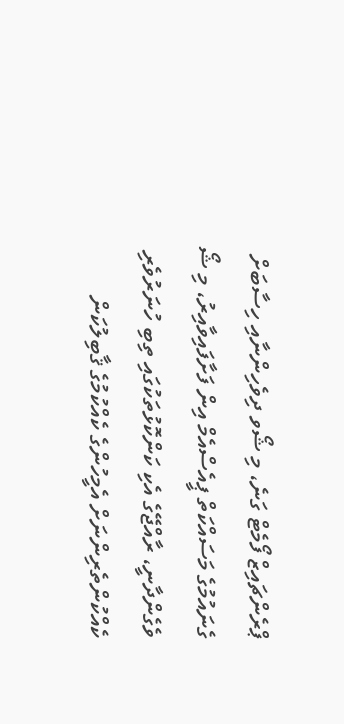ޕްރެންޗައިޒް ފޯމެޓް ގަނެ، މި ޝޯވ ދިވެހިންނާއި ހިސާބަށް ގެނައުމުގެ މަސައްކަތް ޕީއެސްއެމް އިން ފަށާފައިވާއިރު، މި ޝޯ ވެގެންދާނީ، ރާއްޖޭގެ އެކި ކަންކޮޅުތަކުގައި ތިބި ހުނަރުވެރި ކެއްކުންތެރިންނަށް އެމީހުންގެ ކެއްކުމުގެ ޤާބިލުކަން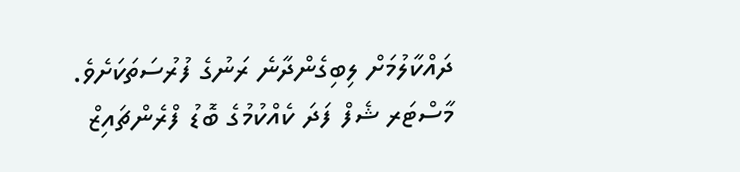ދައްކާލުމަށް ލިބިގެންދާނެ ރަނުގެ ފުރުސަތަކަށެވެ.
މާސްޓަރ ޝެފް ފަދަ ކެއްކުމުގެ ބޮޑު ފްރެންޗައިޒް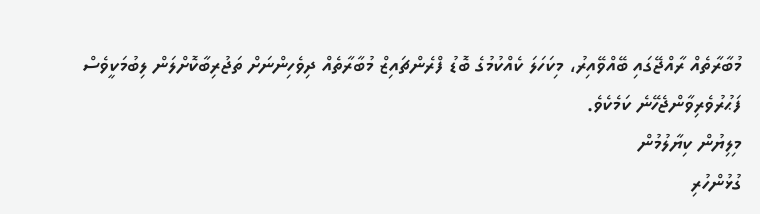މުބާރާތެއް ރާއްޖޭގައި ބޭއްވޭއިރު، މިކަހަލަ ކެއްކުމުގެ ބޮޑު ފްރެންޗައިޒް މުބާރާތެއް ދިވެހިންނަށް ތަޖުރިބާކޮށްލަން ލިބުމަކީވެސް ފަޙުރުވެރިވާންޖެހޭނެ ކަމެކެވެ.
މިލިޔުން ކިޔާލުމުން
ގުޅުންހުރި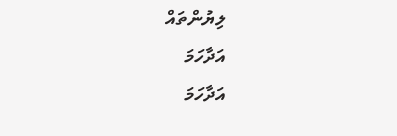ލިޔުންތައް
އަދާހަމަ
އަދާހަމަ